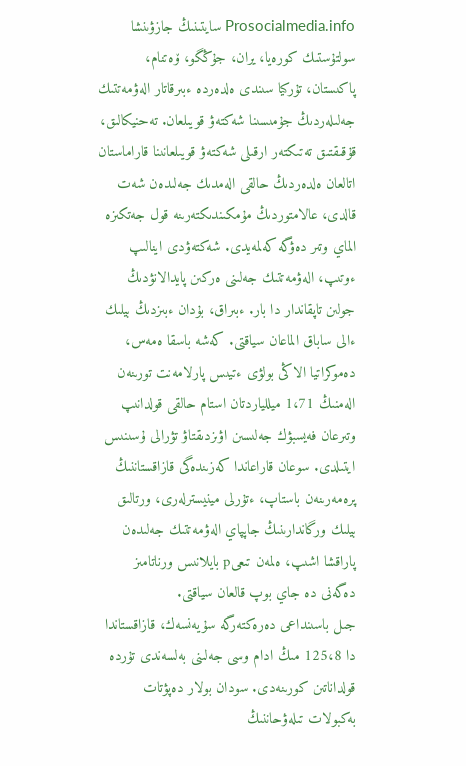Prosocialmedia.info سايتىنىڭ جازۋىنشا سولتۇستىك كورەيا، يران، جۇڭگو، ۆەتنام، پاكىستان، تۇركيا سىندى ەلدەردە ءبىرقاتار الەۋمەتتىك جەلىلەردىڭ جۇمىسىنا شەكتەۋ قويىلعان. تەحنيكالىق، قۇقىقتىق تەتىكتەر ارقىلى شەكتەۋ قويىلعانىنا قاراماستان اتالعان ەلدەردىڭ حالقى الەمدىك جەلىدەن شەت قالدى، عالامتوردىڭ مۇمكىندىكتەرىنە قول جەتكىزە الماي وتىر دەۋگە كەلمەيدى. شەكتەۋدى اينالىپ ءوتىپ، الەۋمەتتىك جەلىنى ەركىن پايدالانۋدىڭ جولىن تاپقاندار دا بار. ءبىراق، بۇدان ءبىزدىڭ بيلىك ءالى ساباق الماعان سياقتى. كەشە باسقا ەمەس، دەموكراتيا الاڭى بولۋى ءتيىس پارلامەنت تورىنەن الەمنىڭ 1،71 ميللياردتان استام حالقى قولدانىپ وتىرعان فەيسبۋك جەلىسىن اۋىزدىقتاۋ تۋرالى ۇسىنىس ايتىلدى. سوعان قاراعاندا كەزىندەگى قازاقستاننىڭ پرەمەرىنەن باستاپ، ءتۇرلى مينيسترلەرى، ورتالىق بيلىك ورگاندارىنىڭ جاپپاي الەۋمەتتىك جەلىدەن پاراقشا اشىپ، ەلمەن تىعىp بايلانىس ورناتامىز دەگەنى دە جاي بوپ قالعان سياقتى.
جىل باسىنداعى دەرەكتەرگە سۇيەنسەك، قازاقستاندا دا 125،8 مىڭ ادام وسى جەلىنى بەلسەندى تۇردە قولداناتىن كورىنەدى. سودان بولار دەپۋتات بەكبولات تىلەۋحاننىڭ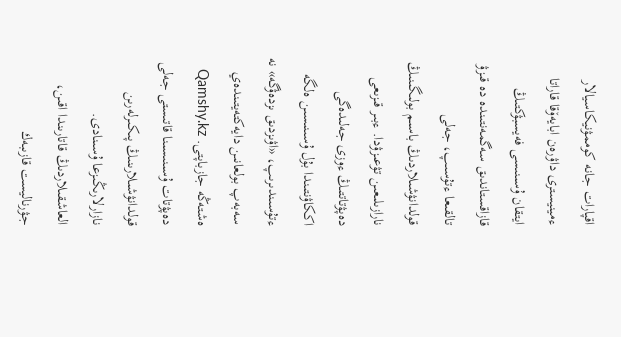اقپارات جانە كوممۋنيكاسيالار ءمينيسترى داۋرەن ابايەۆقا قاراتا ايتقان ۇسىنىسى فەيسبۋكتىڭ قازاقستاندىق سەگمەنتىندە دە قىزۋ تالقىعا ءتۇسىپ، جەلى قولدانۋشىلاردىڭ باسىم بولىگىنىڭ نارازىلىعىن تۋعىزۋدا. ءبىر قىزىعى دەپۋتاتتىڭ ءوزى جەلىدەگى اككاۋنتىندا بۇل ۇسىنىسىن ەلگە ءتۇسىندىرىپ، «اۋىزدىق ىزدەۋگە» نە سەبەپ بولعانىن دايەكتەيتىندەي ەشتەڭە جازباپتى. Qamshy.kz دەپۋتات ۇسىنىسىنا قاتىستى جەلى قولدانۋشىلارىنىڭ پىكىرلەرىن نازارلارىڭىزعا ۇسىنادى.
العاشقىلاردىڭ قاتارىندا اقىن، جۋرناليست قازىبەك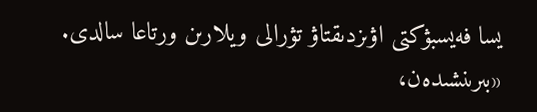يسا فەيسبۋكتى اۋىزدىقتاۋ تۋرالى ويلارىن ورتاعا سالدى.
«بىرىنشىدەن،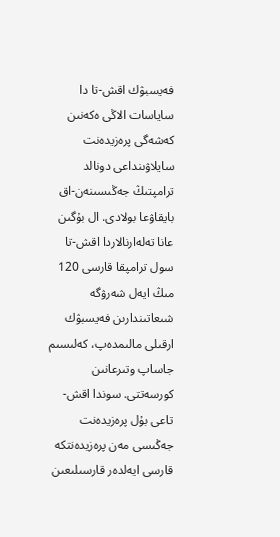فەيسبۋك اقش-تا دا ساياسات الاڭى ەكەنىن كەشەگى پرەزيدەنت سايلاۋىنداعى دونالد ترامپتىڭ جەڭىسىنەن-اق بايقاۋعا بولادى. ال بۇگىن عانا تەلەارنالاردا اقش-تا سول ترامپقا قارسى 120 مىڭ ايەل شەرۋگە شىعاتىندارىن فەيسبۋك ارقىلى مالىمدەپ، كەلىسىم جاساپ وتىرعانىن كورسەتتى. سوندا اقش-تاعى بۇل پرەزيدەنت جەڭىسى مەن پرەزيدەنتكە قارسى ايەلدەر قارسىلىعىن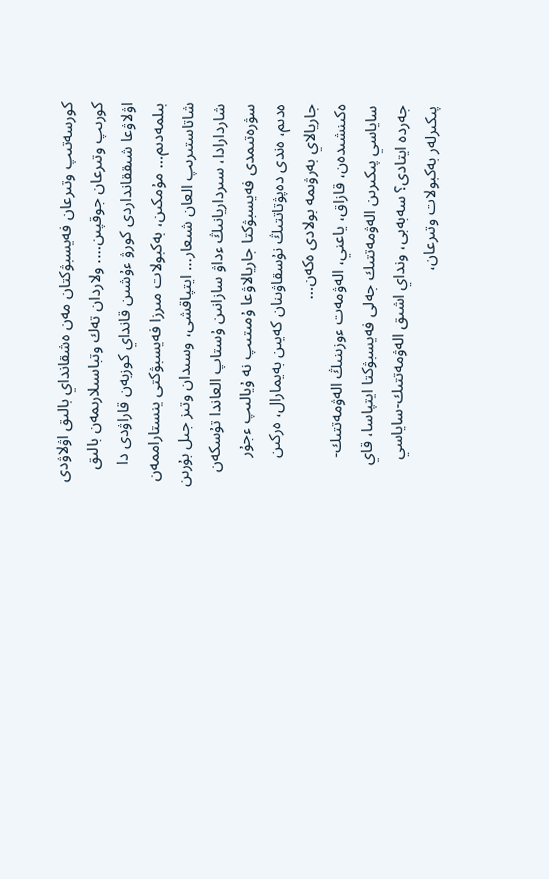كورسەتىپ وتىرعان فەيسبۋكتان مەن ەشقانداي بالىق اۋلاۋدى كورىپ وتىرعان جوقپىن…. ولاردان تەك وتباسىلارىمەن بالىق اۋلاۋعا شىققانداردى كورۋ ءۇشىن قانداي كوزبەن قاراۋدى دا بىلمەدىم… مۇمكىن، بەكبولات مىرزا فەيسبۋكتى ينستاراممەن شاتاستىرىپ العان شىعار… ايتپاقشى، وسىدان وتىز جىل بۇرىن شاردارادا، سىرداريانىڭ ءداۋ سازانىن ۇستاپ العاندا تۇسكەن سۋرەتىمدى فەيسبۋكتا جاريالاۋعا ۇمىتىپ نە ۇيالىپ ءجۇر ەدىم، ەندى دەپۋتاتتىڭ نۇسقاۋىنان كەيىن بەيمارال، ەركىن جاريالاي بەرۋىمە بولادى ەكەن…
ەكىنشىدەن، قازاق، ياعني، الەۋمەت ءوزىنىڭ الەۋمەتتىك-ساياسي پىكىرىن الەۋمەتتىك جەلى فەيسبۋكتا ايتپاسا، قاي جەردە ايتادى؟ سەبەبى، ونداي اشىق الەۋمەتتىك-ساياسي پىكىرلەر بەكبولات وتىرعان،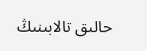حالىق تالابىنىڭ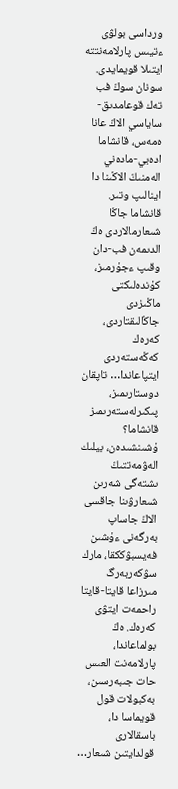ورداسى بولۋى ءتيىس پارلامەنتتە ايتىلا قويمايدى. سونان سوڭ فب تەك قوعامدىق-ساياسي الاڭ عانا ەمەس، قانشاما ادەبي-مادەني الەمنىڭ الاڭىنا دا اينالىپ وتىر. قانشاما جاڭا شىعارمالاردى ەڭ الدىمەن فب-دان وقىپ ءجۇرمىز، كۇندەلىكتى ماڭىزدى جاڭالىقتاردى، كەرەك كەڭەستەردى ايتپاعاندا… تاپقان دوستارىمىز، پىكىرلەستەرىمىز قانشاما؟
ۇشىنشىدەن، بيلىك الەۋمەتتىڭ ىشتەگى شەرىن شىعارۋىنا جاقسى الاڭ جاساپ بەرگەنى ءۇشىن فەيسبۋككقا، مارك سۋكەربەرگ مىرزاعا قايتا-قايتا راحمەت ايتۋى كەرەك. ەڭ بولماعاندا، پارلامەنت العىس حات جىبەرسىن، بەكبولات قول قويماسا دا، باسقالارى قولدايتىن شىعار…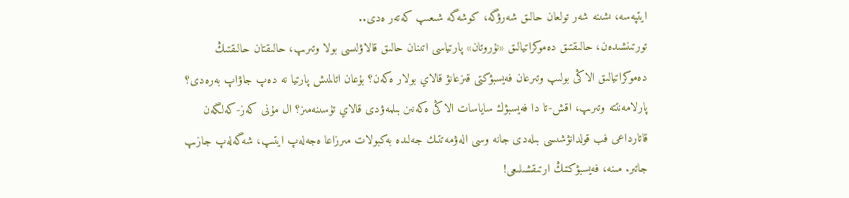ايتپەسە، ىشىنە شەر تولعان حالىق شەرۋگە، كوشەگە شىعىپ كەتەر ەدى..
تورتىنشىدەن، حالىقتىق دەموكراتيالىق «نۇروتان» پارتياسى اتىنان حالىق قالاۋلىسى بولا وتىرىپ، حالىقتان حالىقتىڭ دەموكراتيالىق الاڭى بولىپ وتىرعان فەيسبۋكتى قىزعانۋ قالاي بولار ەكەن؟ بۇعان اتالمىش پارتيا نە دەپ جاۋاپ بەرەدى؟ پارلامەنتتە وتىرىپ، اقش-تا دا فەيسبۋك ساياسات الاڭى ەكەنىن بىلمەۋدى قالاي تۇسىنەمىز؟ ال مۇنى كەز-كەلگەن قاتارداعى فب قولدانۋشىسى بىلەدى جانە وسى الەۋمەتتىك جەلىدە بەكبولات مىرزاعا ەجەلەپ ايتىپ، شەگەلەپ جازىپ جاتىر. مىنە، فەيسبۋكتىڭ ارتىقشىلىعى!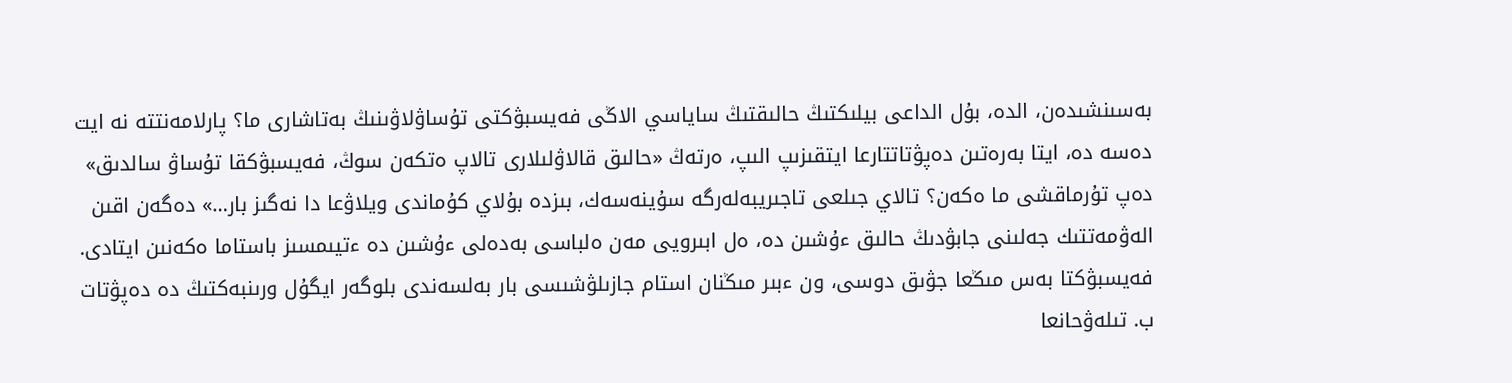بەسىنشىدەن، الدە، بۇل الداعى بيلىكتىڭ حالىقتىڭ ساياسي الاڭى فەيسبۋكتى تۇساۋلاۋىنىڭ بەتاشارى ما؟ پارلامەنتتە نە ايت دەسە دە، ايتا بەرەتىن دەپۋتاتتارعا ايتقىزىپ الىپ، ەرتەڭ «حالىق قالاۋلىلارى تالاپ ەتكەن سوڭ، فەيسبۋكقا تۇساۋ سالدىق» دەپ تۇرماقشى ما ەكەن؟ تالاي جىلعى تاجىريبەلەرگە سۇينەسەك، بىزدە بۇلاي كۇماندى ويلاۋعا دا نەگىز بار…» دەگەن اقىن الەۋمەتتىك جەلىنى جابۋدىڭ حالىق ءۇشىن دە، ەل ابىرويى مەن ەلباسى بەدەلى ءۇشىن دە ءتيىمسىز باستاما ەكەنىن ايتادى.
فەيسبۋكتا بەس مىڭعا جۋىق دوسى، ون ءبىر مىڭنان استام جازىلۋشىسى بار بەلسەندى بلوگەر ايگۇل ورىنبەكتىڭ دە دەپۋتات ب. تىلەۋحانعا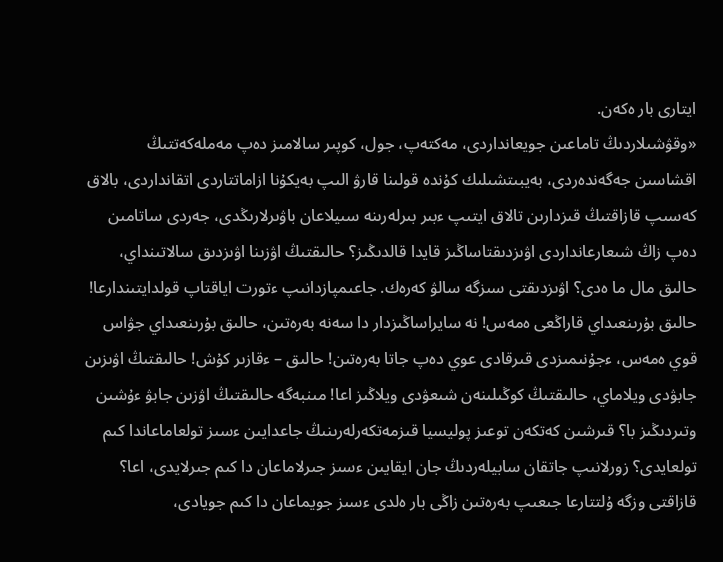ايتارى بار ەكەن.
«وقۋشىلاردىڭ تاماعىن جويعانداردى، مەكتەپ، جول، كوپىر سالامىز دەپ مەملەكەتتىڭ اقشاسىن جەگەندەردى، بەيبىتشىلىك كۇندە قولىنا قارۋ الىپ بەيكۇنا ازاماتتاردى اتقانداردى، بالاق كەسىپ قازاقتىڭ قىزدارىن تالاق ايتىپ ءبىر بىرلەرىنە سىيلاعان باۋىرلارىڭدى، جەردى ساتامىن دەپ زاڭ شىعارعانداردى اۋىزدىقتاساڭىز قايدا قالدىڭىز؟ حالىقتىڭ اۋزىنا اۋىزدىق سالاتىنداي، حالىق مال ما ەدى؟ اۋىزدىقتى سىزگە سالۋ كەرەك. جاعىمپازدانىپ ءتورت اياقتاپ قولدايتىندارعا! حالىق بۇرىنعىداي قاراڭعى ەمەس! نە سايراساڭىزدار دا سەنە بەرەتىن، حالىق بۇرىنعىداي جۋاس قوي ەمەس، ءجۇنىمىزدى قىرقادى عوي دەپ جاتا بەرەتىن! حالىق – ءقازىر كۇش! حالىقتىڭ اۋىزىن جابۋدى ويلاماي، حالىقتىڭ كوڭىلىنەن شىعۋدى ويلاڭىز اعا! مىنبەگە حالىقتىڭ اۋزىن جابۋ ءۇشىن وتىردىڭىز با؟ قىرشىن كەتكەن توعىز پوليسيا قىزمەتكەرلەرىنىڭ جاعدايىن ءسىز تولعاماعاندا كىم تولعايدى؟ زورلانىپ جاتقان سابيلەردىڭ جان ايقايىن ءسىز جىرلاماعان دا كىم جىرلايدى، اعا؟ قازاقتى وزگە ۇلتتارعا جىعىپ بەرەتىن زاڭى بار ەلدى ءسىز جويماعان دا كىم جويادى،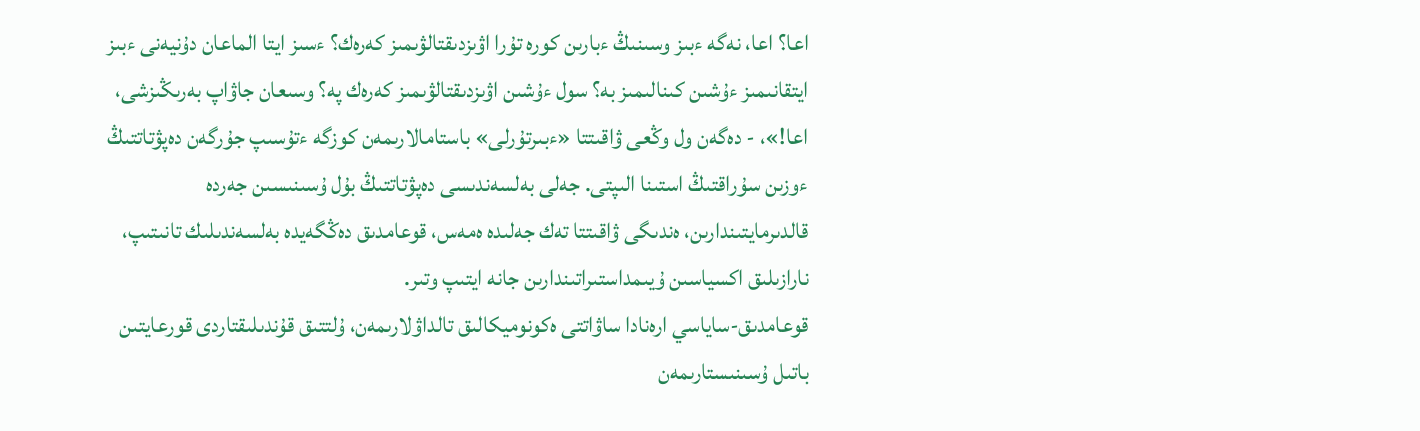اعا؟ اعا، نەگە ءبىز وسىنىڭ ءبارىن كورە تۇرا اۋىزدىقتالۋىمىز كەرەك؟ ءسىز ايتا الماعان دۇنيەنى ءبىز ايتقانىمىز ءۇشىن كىنالىمىز بە؟ سول ءۇشىن اۋىزدىقتالۋىمىز كەرەك پە؟ وسىعان جاۋاپ بەرىڭىزشى، اعا!»، - دەگەن ول وڭعى ۋاقىتتا «ءبىرتۇرلى» باستامالارىمەن كوزگە ءتۇسىپ جۇرگەن دەپۋتاتتىڭ ءوزىن سۇراقتىڭ استىنا الىپتى. جەلى بەلسەندىسى دەپۋتاتتىڭ بۇل ۇسىنىسىن جەردە قالدىرمايتىندارىن، ەندىگى ۋاقىتتا تەك جەلىدە ەمەس، قوعامدىق دەڭگەيدە بەلسەندىلىك تانىتىپ، نارازىلىق اكسياسىن ۇيىمداستىراتىندارىن جانە ايتىپ وتىر.
قوعامدىق-ساياسي ارەنادا ساۋاتتى ەكونوميكالىق تالداۋلارىمەن، ۇلتتىق قۇندىلىقتاردى قورعايتىن باتىل ۇسىنىستارىمەن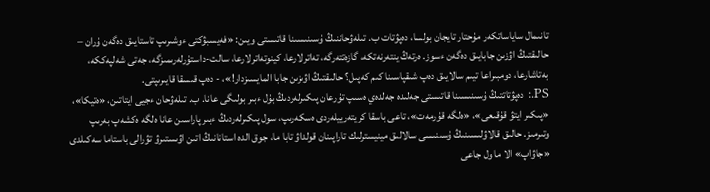تانىمال ساياساتكەر مۇحتار تايجان بولسا، دەپۋتات ب. تىلەۋحاننىڭ ۇسىنىسىنا قاتىستى ويىن: «فەيسبۋكتى ءوشىرىپ تاستايىق دەگەن ۇران – حالىقتىڭ اۋزىن جابايىق دەگەن ءسوز. ەرتەڭ ينتەرنەتكە، گازەتتەرگە، تەاترلارعا، كينوتەاترلارعا، سالت-داستۇرلەرىمىزگە، جەتى شەلپەككە، بەتاشارعا، دومبىراعا تيىم سالايىق دەپ شىقپاسىنا كىم كەپىل؟ حالىقتىڭ اۋىزىن جابا المايسىزدار!»، - دەپ قىسقا قايىرىپتى.
PS.: دەپۋتاتتىڭ ۇسىنىسىنا قاتىستى جەلىدە جەلدەي ەسىپ تۇرعان پىكىرلەردىڭ بۇل ءبىر بولىگى عانا. ب. تىلەۋحان ءجيى ايتاتىن، «ەتيكا»، «پىكىر ايتۋ قۇقىعى»، «ەلگە قۇرمەت»، تاعى باسقا كريتەرييلەردى ەسكەرىپ، سول پىكىرلەردىڭ ءبىر پاراسىن عانا ەلگە ەكشەپ بەرىپ وتىرمىز. حالىق قالاۋلىسىنىڭ ۇسىنىسى سالالىق مينيسترلىك تاراپىنان قولداۋ تابا ما، جوق الدە استانانىڭ اتىن اۋىستىرۋ تۋرالى باستاما سەكىلدى «جاۋاپ» الا ما ول جاعى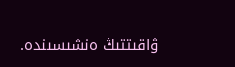ۋاقىتتىڭ ەنشىسىندە.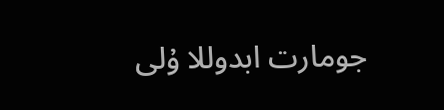جومارت ابدوللا ۇلى